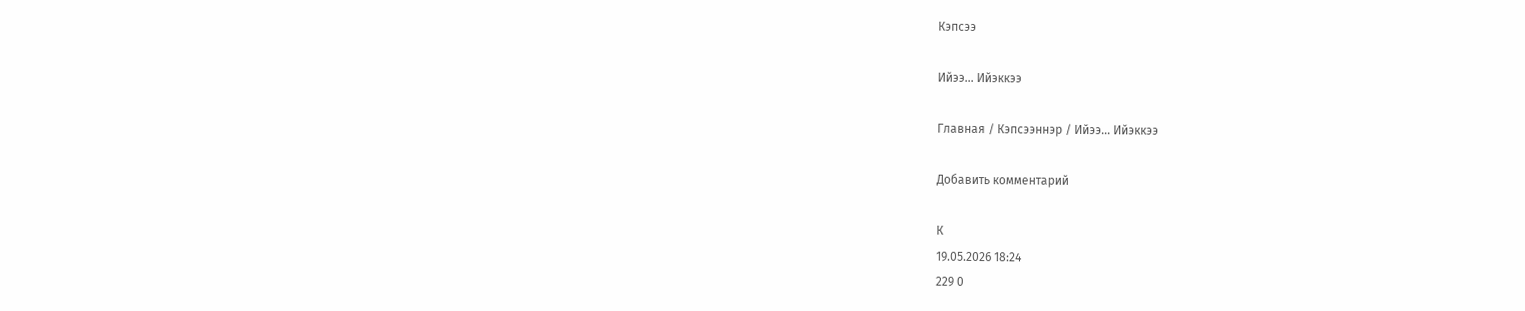Кэпсээ

Ийээ... Ийэккээ

Главная / Кэпсээннэр / Ийээ... Ийэккээ

Добавить комментарий

К
19.05.2026 18:24
229 0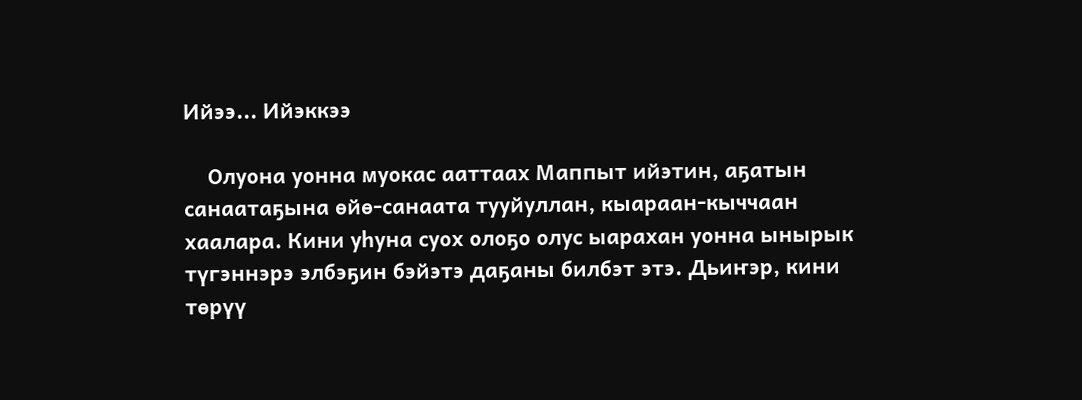Ийээ... Ийэккээ

    Олуона уонна муокас ааттаах Маппыт ийэтин, аҕатын санаатаҕына өйө-санаата тууйуллан, кыараан-кыччаан хаалара. Кини уһуна суох олоҕо олус ыарахан уонна ынырык түгэннэрэ элбэҕин бэйэтэ даҕаны билбэт этэ. Дьиҥэр, кини төрүү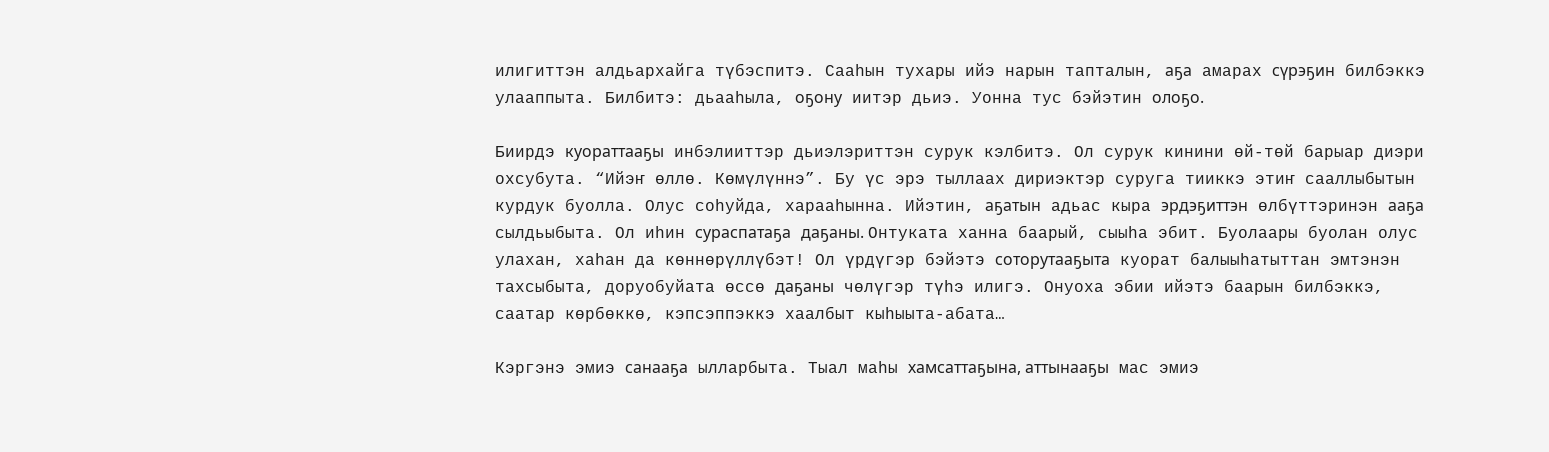илигиттэн алдьархайга түбэспитэ. Сааһын тухары ийэ нарын тапталын, аҕа амарах сүрэҕин билбэккэ улааппыта. Билбитэ: дьааһыла, оҕону иитэр дьиэ. Уонна тус бэйэтин олоҕо.

Биирдэ куораттааҕы инбэлииттэр дьиэлэриттэн сурук кэлбитэ. Ол сурук кинини өй-төй барыар диэри охсубута. “Ийэҥ өллө. Көмүлүннэ”. Бу үс эрэ тыллаах дириэктэр суруга тииккэ этиҥ сааллыбытын курдук буолла. Олус соһуйда, харааһынна. Ийэтин, аҕатын адьас кыра эрдэҕиттэн өлбүттэринэн ааҕа сылдьыбыта. Ол иһин сураспатаҕа даҕаны. Онтуката ханна баарый, сыыһа эбит. Буолаары буолан олус улахан, хаһан да көннөрүллүбэт! Ол үрдүгэр бэйэтэ соторутааҕыта куорат балыыһатыттан эмтэнэн тахсыбыта, доруобуйата өссө даҕаны чөлүгэр түһэ илигэ. Онуоха эбии ийэтэ баарын билбэккэ, саатар көрбөккө, кэпсэппэккэ хаалбыт кыһыыта-абата…

Кэргэнэ эмиэ санааҕа ылларбыта. Тыал маһы хамсаттаҕына, аттынааҕы мас эмиэ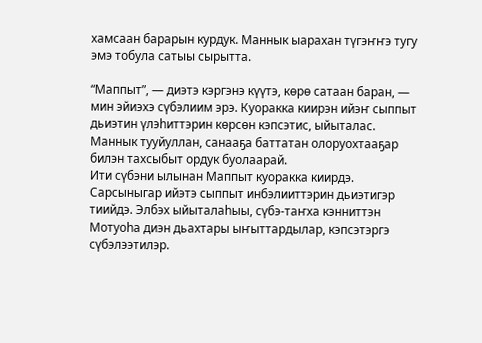хамсаан барарын курдук. Маннык ыарахан түгэҥҥэ тугу эмэ тобула сатыы сырытта.

“Маппыт”, — диэтэ кэргэнэ күүтэ, көрө сатаан баран, — мин эйиэхэ сүбэлиим эрэ. Куоракка киирэн ийэҥ сыппыт дьиэтин үлэһиттэрин көрсөн кэпсэтис, ыйыталас. Маннык тууйуллан, санааҕа баттатан олоруохтааҕар билэн тахсыбыт ордук буолаарай.
Ити сүбэни ылынан Маппыт куоракка киирдэ. Сарсыныгар ийэтэ сыппыт инбэлииттэрин дьиэтигэр тиийдэ. Элбэх ыйыталаһыы, сүбэ-таҥха кэнниттэн Мотуоһа диэн дьахтары ыҥыттардылар, кэпсэтэргэ сүбэлээтилэр.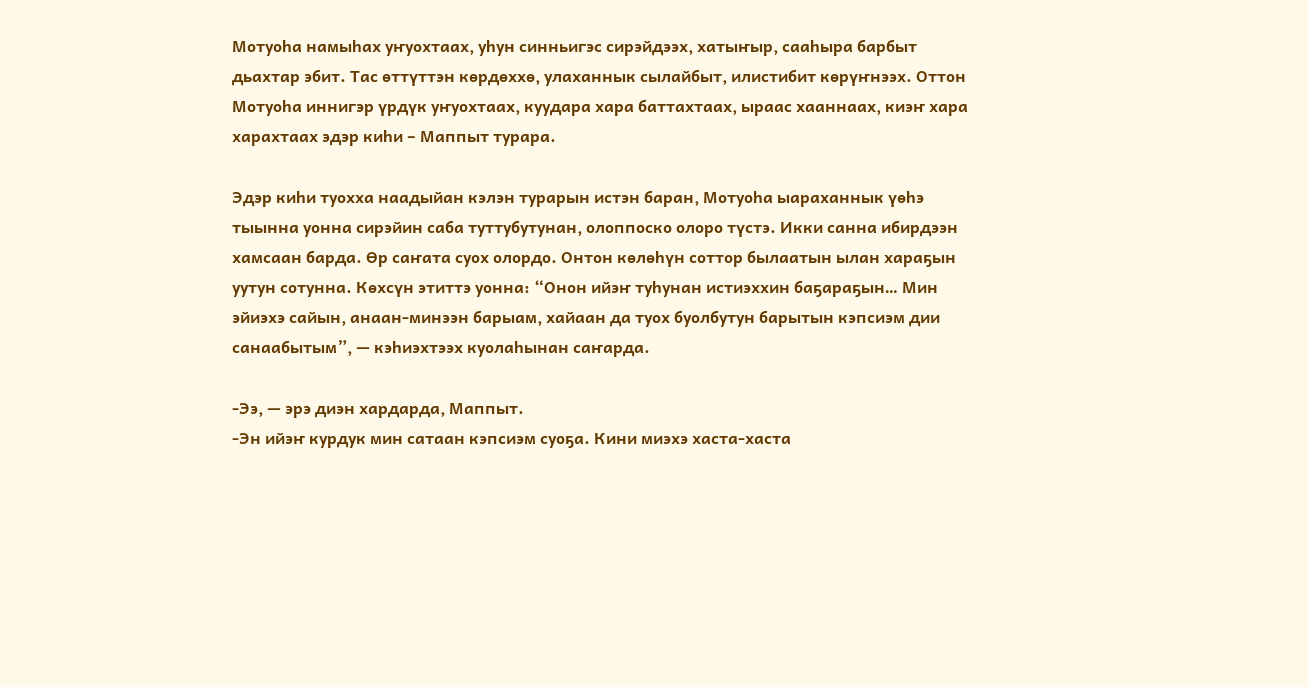Мотуоһа намыһах уҥуохтаах, уһун синньигэс сирэйдээх, хатыҥыр, сааһыра барбыт дьахтар эбит. Тас өттүттэн көрдөххө, улаханнык сылайбыт, илистибит көрүҥнээх. Оттон Мотуоһа иннигэр үрдүк уҥуохтаах, куудара хара баттахтаах, ыраас хааннаах, киэҥ хара харахтаах эдэр киһи – Маппыт турара.

Эдэр киһи туохха наадыйан кэлэн турарын истэн баран, Мотуоһа ыараханнык үөһэ тыынна уонна сирэйин саба туттубутунан, олоппоско олоро түстэ. Икки санна ибирдээн хамсаан барда. Өр саҥата суох олордо. Онтон көлөһүн соттор былаатын ылан хараҕын уутун сотунна. Көхсүн этиттэ уонна: “Онон ийэҥ туһунан истиэххин баҕараҕын… Мин эйиэхэ сайын, анаан-минээн барыам, хайаан да туох буолбутун барытын кэпсиэм дии санаабытым”, — кэһиэхтээх куолаһынан саҥарда.

-Ээ, — эрэ диэн хардарда, Маппыт.
-Эн ийэҥ курдук мин сатаан кэпсиэм суоҕа. Кини миэхэ хаста-хаста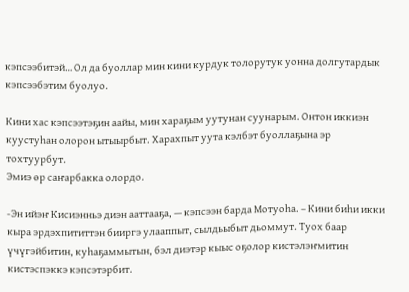кэпсээбитэй… Ол да буоллар мин кини курдук толорутук уонна долгутардык кэпсээбэтим буолуо.

Кини хас кэпсээтэҕин аайы, мин хараҕым уутунан суунарым. Онтон иккиэн куустуһан олорон ытыырбыт. Харахпыт уута кэлбэт буоллаҕына эр тохтуурбут.
Эмиэ өр саҥарбакка олордо.

-Эн ийэҥ Кисиэнньэ диэн ааттааҕа, — кэпсээн барда Мотуоһа. – Кини биһи икки кыра эрдэхпититтэн бииргэ улааппыт, сылдьыбыт дьоммут. Туох баар үчүгэйбитин, куһаҕаммытын, бэл диэтэр кыыс оҕолор кистэлэҥмитин кистэспэккэ кэпсэтэрбит.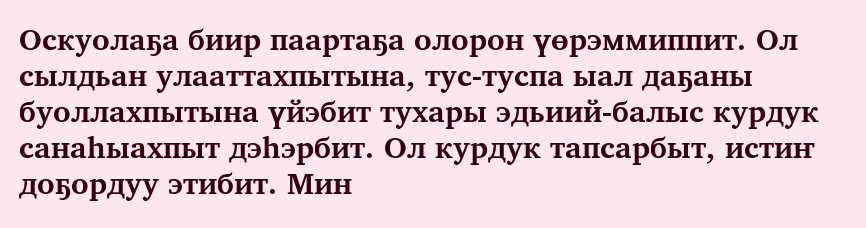Оскуолаҕа биир паартаҕа олорон үөрэммиппит. Ол сылдьан улааттахпытына, тус-туспа ыал даҕаны буоллахпытына үйэбит тухары эдьиий-балыс курдук санаһыахпыт дэһэрбит. Ол курдук тапсарбыт, истиҥ доҕордуу этибит. Мин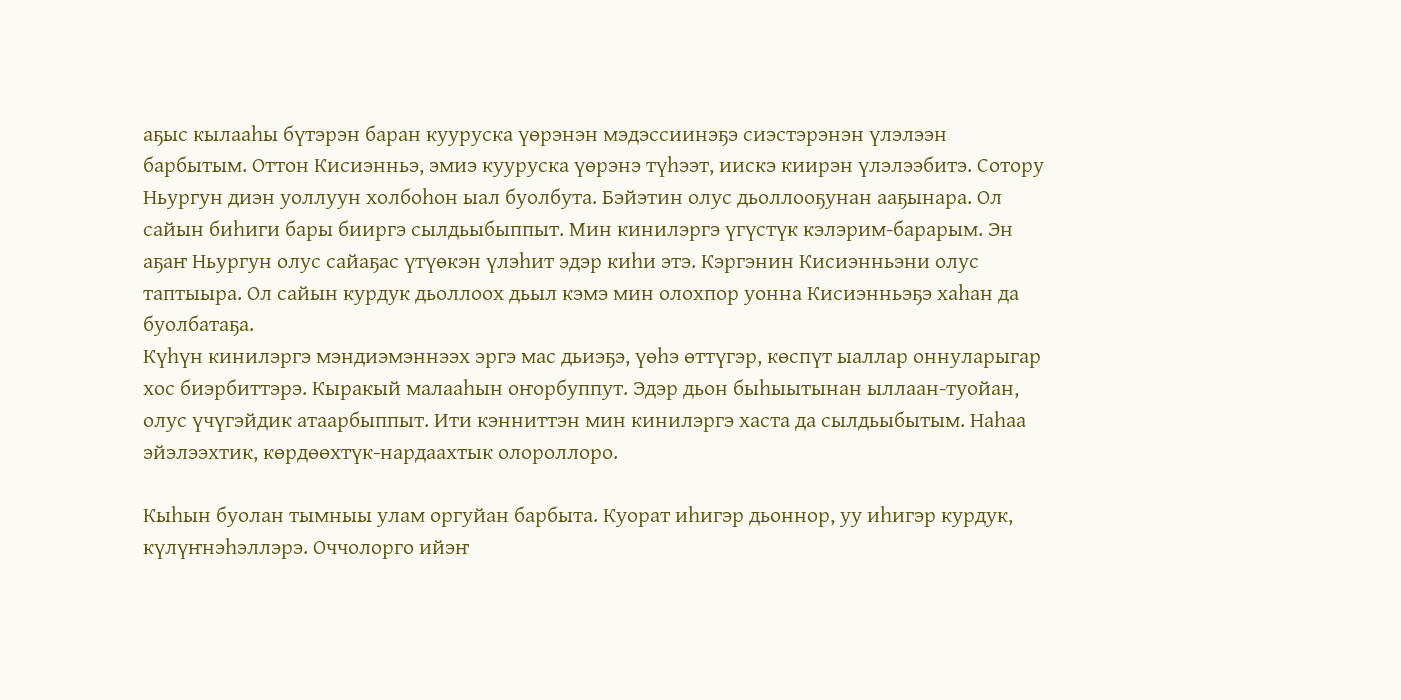аҕыс кылааһы бүтэрэн баран кууруска үөрэнэн мэдэссиинэҕэ сиэстэрэнэн үлэлээн барбытым. Оттон Кисиэнньэ, эмиэ кууруска үөрэнэ түһээт, иискэ киирэн үлэлээбитэ. Сотору Ньургун диэн уоллуун холбоһон ыал буолбута. Бэйэтин олус дьоллооҕунан ааҕынара. Ол сайын биһиги бары бииргэ сылдьыбыппыт. Мин кинилэргэ үгүстүк кэлэрим-барарым. Эн аҕаҥ Ньургун олус сайаҕас үтүөкэн үлэһит эдэр киһи этэ. Кэргэнин Кисиэнньэни олус таптыыра. Ол сайын курдук дьоллоох дьыл кэмэ мин олохпор уонна Кисиэнньэҕэ хаһан да буолбатаҕа.
Күһүн кинилэргэ мэндиэмэннээх эргэ мас дьиэҕэ, үөһэ өттүгэр, көспүт ыаллар оннуларыгар хос биэрбиттэрэ. Кыракый малааһын оҥорбуппут. Эдэр дьон быһыытынан ыллаан-туойан, олус үчүгэйдик атаарбыппыт. Ити кэнниттэн мин кинилэргэ хаста да сылдьыбытым. Наһаа эйэлээхтик, көрдөөхтүк-нардаахтык олороллоро.

Кыһын буолан тымныы улам оргуйан барбыта. Куорат иһигэр дьоннор, уу иһигэр курдук, күлүҥнэһэллэрэ. Оччолорго ийэҥ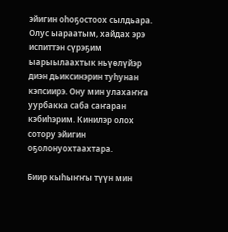эйигин оһоҕостоох сылдьара. Олус ыараатым, хайдах эрэ испиттэн сүрэҕим ыарыылаахтык ньүөлүйэр диэн дьиксинэрин туһунан кэпсиирэ. Ону мин улахаҥҥа уурбакка саба саҥаран кэбиһэрим. Кинилэр олох сотору эйигин оҕолонуохтаахтара.

Биир кыһыҥҥы түүн мин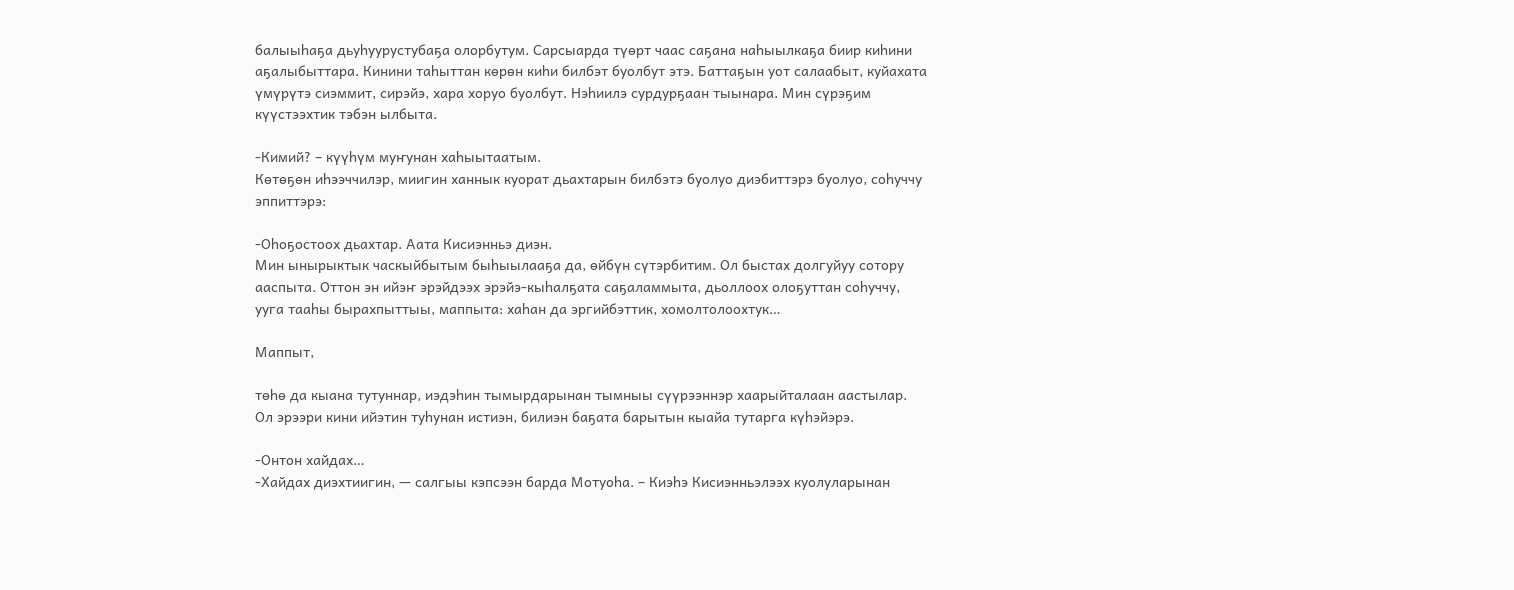балыыһаҕа дьуһуурустубаҕа олорбутум. Сарсыарда түөрт чаас саҕана наһыылкаҕа биир киһини аҕалыбыттара. Кинини таһыттан көрөн киһи билбэт буолбут этэ. Баттаҕын уот салаабыт, куйахата үмүрүтэ сиэммит, сирэйэ, хара хоруо буолбут. Нэһиилэ сурдурҕаан тыынара. Мин сүрэҕим күүстээхтик тэбэн ылбыта.

-Кимий? – күүһүм муҥунан хаһыытаатым.
Көтөҕөн иһээччилэр, миигин ханнык куорат дьахтарын билбэтэ буолуо диэбиттэрэ буолуо, соһуччу эппиттэрэ:

-Оһоҕостоох дьахтар. Аата Кисиэнньэ диэн.
Мин ынырыктык часкыйбытым быһыылааҕа да, өйбүн сүтэрбитим. Ол быстах долгуйуу сотору ааспыта. Оттон эн ийэҥ эрэйдээх эрэйэ-кыһалҕата саҕаламмыта, дьоллоох олоҕуттан соһуччу, ууга тааһы бырахпыттыы, маппыта: хаһан да эргийбэттик, хомолтолоохтук…

Маппыт,

төһө да кыана тутуннар, иэдэһин тымырдарынан тымныы сүүрээннэр хаарыйталаан аастылар. Ол эрээри кини ийэтин туһунан истиэн, билиэн баҕата барытын кыайа тутарга күһэйэрэ.

-Онтон хайдах…
-Хайдах диэхтиигин, — салгыы кэпсээн барда Мотуоһа. – Киэһэ Кисиэнньэлээх куолуларынан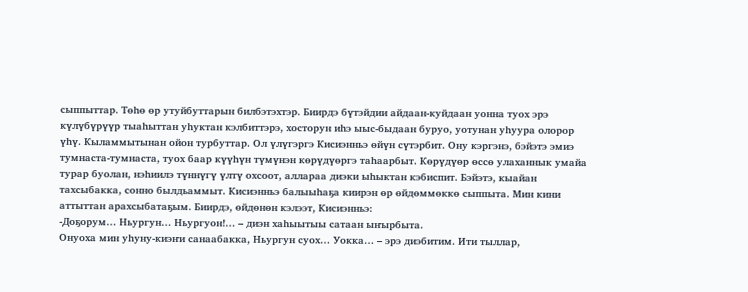сыппыттар. Төһө өр утуйбуттарын билбэтэхтэр. Биирдэ бүтэйдии айдаан-куйдаан уонна туох эрэ күлүбүрүүр тыаһыттан уһуктан кэлбиттэрэ, хосторун иһэ ыыс-быдаан буруо, уотунан уһуура олорор үһү. Кыламмытынан ойон турбуттар. Ол үлүгэргэ Кисиэнньэ өйүн сүтэрбит. Ону кэргэнэ, бэйэтэ эмиэ тумнаста-тумнаста, туох баар күүһүн түмүнэн көрүдүөргэ таһаарбыт. Көрүдүөр өссө улаханнык умайа турар буолан, нэһиилэ түннүгү үлтү охсоот, аллараа диэки ыһыктан кэбиспит. Бэйэтэ, кыайан тахсыбакка, сонно былдьаммыт. Кисиэнньэ балыыһаҕа киирэн өр өйдөммөккө сыппыта. Мин кини аттыттан арахсыбатаҕым. Биирдэ, өйдөнөн кэлээт, Кисиэнньэ:
-Доҕорум… Ньургун… Ньургуон!… – диэн хаһыытыы сатаан ыҥырбыта.
Онуоха мин уһуну-киэҥи санаабакка, Ньургун суох… Уокка… – эрэ диэбитим. Ити тыллар,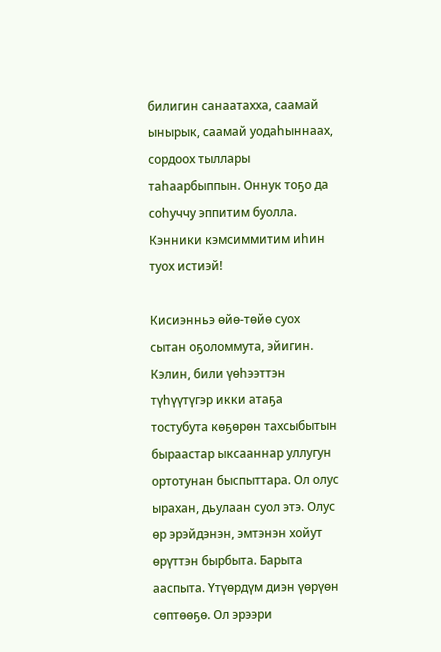билигин санаатахха, саамай ынырык, саамай уодаһыннаах, сордоох тыллары таһаарбыппын. Оннук тоҕо да соһуччу эппитим буолла. Кэнники кэмсиммитим иһин туох истиэй!

Кисиэнньэ өйө-төйө суох сытан оҕоломмута, эйигин. Кэлин, били үөһээттэн түһүүтүгэр икки атаҕа тостубута көҕөрөн тахсыбытын быраастар ыксааннар уллугун ортотунан быспыттара. Ол олус ырахан, дьулаан суол этэ. Олус өр эрэйдэнэн, эмтэнэн хойут өрүттэн бырбыта. Барыта ааспыта. Үтүөрдүм диэн үөрүөн сөптөөҕө. Ол эрээри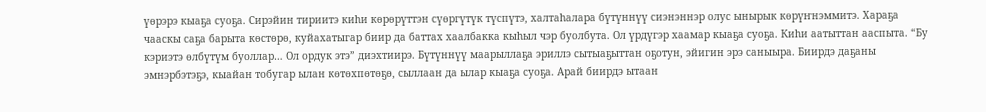үөрэрэ кыаҕа суоҕа. Сирэйин тириитэ киһи көрөрүттэн сүөргүтүк түспүтэ, халтаһалара бүтүннүү сиэнэннэр олус ынырык көрүҥнэммитэ. Хараҕа чааскы саҕа барыта көстөрө, куйахатыгар биир да баттах хаалбакка кыһыл чэр буолбута. Ол үрдүгэр хаамар кыаҕа суоҕа. Киһи аатыттан ааспыта. “Бу кэриэтэ өлбүтүм буоллар… Ол ордук этэ” диэхтиирэ. Бүтүннүү маарыллаҕа эриллэ сытыаҕыттан оҕотун, эйигин эрэ саныыра. Биирдэ даҕаны эмнэрбэтэҕэ, кыайан тобугар ылан көтөхпөтөҕө, сыллаан да ылар кыаҕа суоҕа. Арай биирдэ ытаан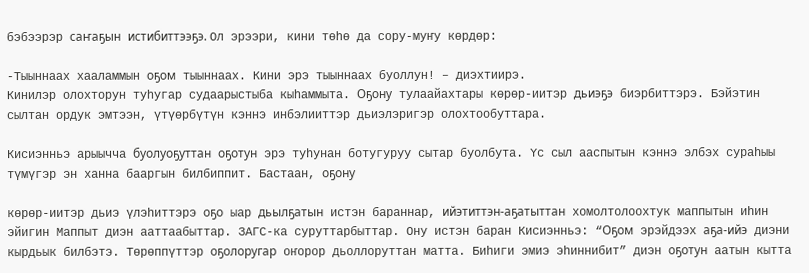бэбээрэр саҥаҕын истибиттээҕэ. Ол эрээри, кини төһө да сору-муҥу көрдөр:

-Тыыннаах хааламмын оҕом тыыннаах. Кини эрэ тыыннаах буоллун! – диэхтиирэ.
Кинилэр олохторун туһугар судаарыстыба кыһаммыта. Оҕону тулаайахтары көрөр-иитэр дьиэҕэ биэрбиттэрэ. Бэйэтин сылтан ордук эмтээн, үтүөрбүтүн кэннэ инбэлииттэр дьиэлэригэр олохтообуттара.

Кисиэнньэ арыычча буолуоҕуттан оҕотун эрэ туһунан ботугуруу сытар буолбута. Үс сыл ааспытын кэннэ элбэх сураһыы түмүгэр эн ханна бааргын билбиппит. Бастаан, оҕону

көрөр-иитэр дьиэ үлэһиттэрэ оҕо ыар дьылҕатын истэн бараннар, ийэтиттэн-аҕатыттан хомолтолоохтук маппытын иһин эйигин Маппыт диэн ааттаабыттар. ЗАГС-ка суруттарбыттар. Ону истэн баран Кисиэнньэ: “Оҕом эрэйдээх аҕа-ийэ диэни кырдьык билбэтэ. Төрөппүттэр оҕолоругар оҥорор дьоллоруттан матта. Биһиги эмиэ эһиннибит” диэн оҕотун аатын кытта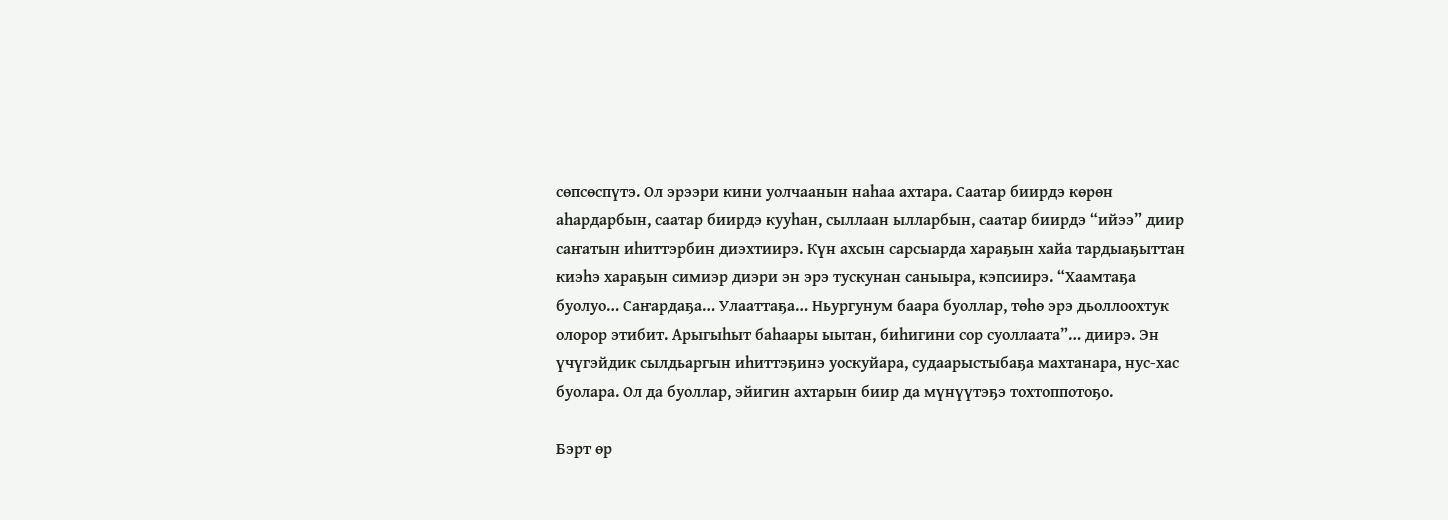сөпсөспүтэ. Ол эрээри кини уолчаанын наһаа ахтара. Саатар биирдэ көрөн аһардарбын, саатар биирдэ кууһан, сыллаан ылларбын, саатар биирдэ “ийээ” диир саҥатын иһиттэрбин диэхтиирэ. Күн ахсын сарсыарда хараҕын хайа тардыаҕыттан киэһэ хараҕын симиэр диэри эн эрэ тускунан саныыра, кэпсиирэ. “Хаамтаҕа буолуо… Саҥардаҕа… Улааттаҕа… Ньургунум баара буоллар, төһө эрэ дьоллоохтук олорор этибит. Арыгыһыт баһаары ыытан, биһигини сор суоллаата”… диирэ. Эн үчүгэйдик сылдьаргын иһиттэҕинэ уоскуйара, судаарыстыбаҕа махтанара, нус-хас буолара. Ол да буоллар, эйигин ахтарын биир да мүнүүтэҕэ тохтоппотоҕо.

Бэрт өр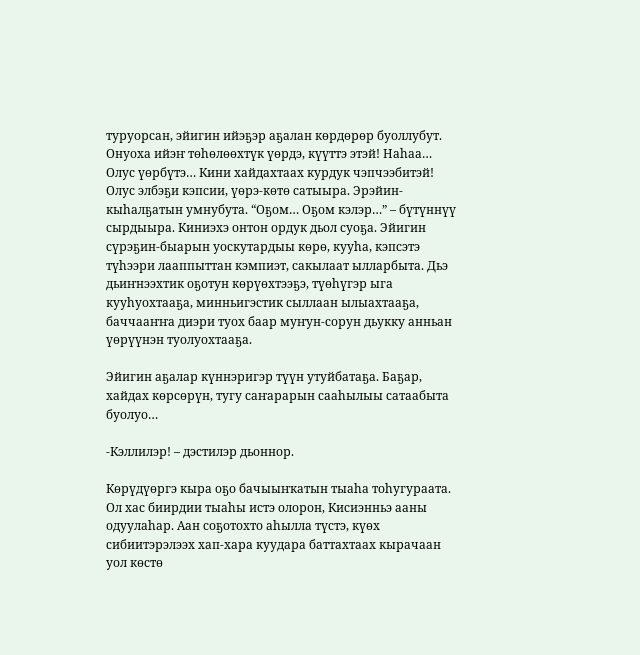туруорсан, эйигин ийэҕэр аҕалан көрдөрөр буоллубут. Онуоха ийэҥ төһөлөөхтүк үөрдэ, күүттэ этэй! Наһаа… Олус үөрбүтэ… Кини хайдахтаах курдук чэпчээбитэй! Олус элбэҕи кэпсии, үөрэ-көтө сатыыра. Эрэйин-кыһалҕатын умнубута. “Оҕом… Оҕом кэлэр…” – бүтүннүү сырдыыра. Киниэхэ онтон ордук дьол суоҕа. Эйигин сүрэҕин-быарын уоскутардыы көрө, кууһа, кэпсэтэ түһээри лааппыттан кэмпиэт, сакылаат ылларбыта. Дьэ дьиҥнээхтик оҕотун көрүөхтээҕэ, түөһүгэр ыга кууһуохтааҕа, минньигэстик сыллаан ылыахтааҕа, баччааҥҥа диэри туох баар муҥун-сорун дьукку анньан үөрүүнэн туолуохтааҕа.

Эйигин аҕалар күннэригэр түүн утуйбатаҕа. Баҕар, хайдах көрсөрүн, тугу саҥарарын сааһылыы сатаабыта буолуо…

-Кэллилэр! – дэстилэр дьоннор.

Көрүдүөргэ кыра оҕо бачыыҥкатын тыаһа тоһугураата. Ол хас биирдии тыаһы истэ олорон, Кисиэнньэ ааны одуулаһар. Аан соҕотохто аһылла түстэ, күөх сибиитэрэлээх хап-хара куудара баттахтаах кырачаан уол көстө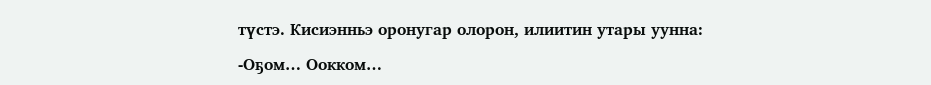түстэ. Кисиэнньэ оронугар олорон, илиитин утары уунна:

-Оҕом… Оокком…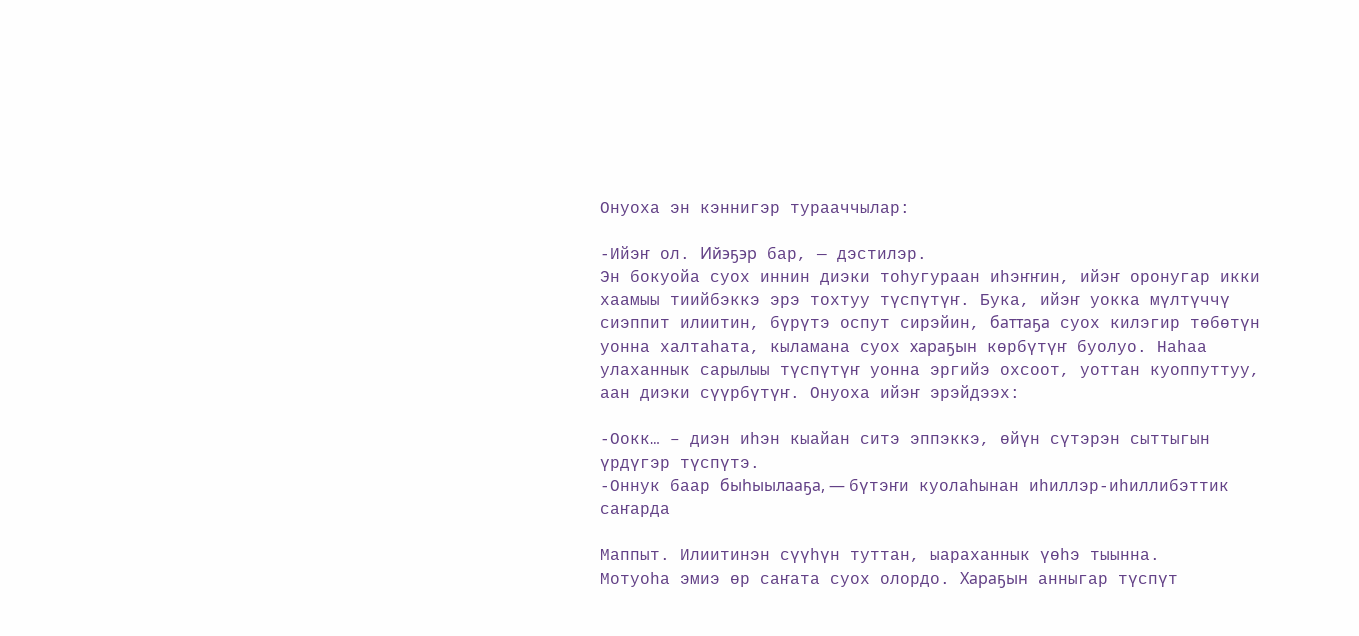Онуоха эн кэннигэр турааччылар:

-Ийэҥ ол. Ийэҕэр бар, — дэстилэр.
Эн бокуойа суох иннин диэки тоһугураан иһэҥҥин, ийэҥ оронугар икки хаамыы тиийбэккэ эрэ тохтуу түспүтүҥ. Бука, ийэҥ уокка мүлтүччү сиэппит илиитин, бүрүтэ оспут сирэйин, баттаҕа суох килэгир төбөтүн уонна халтаһата, кыламана суох хараҕын көрбүтүҥ буолуо. Наһаа улаханнык сарылыы түспүтүҥ уонна эргийэ охсоот, уоттан куоппуттуу, аан диэки сүүрбүтүҥ. Онуоха ийэҥ эрэйдээх:

-Оокк… – диэн иһэн кыайан ситэ эппэккэ, өйүн сүтэрэн сыттыгын үрдүгэр түспүтэ.
-Оннук баар быһыылааҕа, — бүтэҥи куолаһынан иһиллэр-иһиллибэттик саҥарда

Маппыт. Илиитинэн сүүһүн туттан, ыараханнык үөһэ тыынна.
Мотуоһа эмиэ өр саҥата суох олордо. Хараҕын анныгар түспүт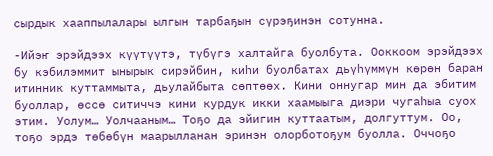сырдык хааппылалары ылгын тарбаҕын сүрэҕинэн сотунна.

-Ийэҥ эрэйдээх күүтүүтэ, түбүгэ халтайга буолбута. Ооккоом эрэйдээх бу кэбилэммит ынырык сирэйбин, киһи буолбатах дьүһүммүн көрөн баран итинник куттаммыта, дьулайбыта сөптөөх. Кини оннугар мин да эбитим буоллар, өссө ситиччэ кини курдук икки хаамыыга диэри чугаһыа суох этим. Уолум… Уолчааным… Тоҕо да эйигин куттаатым, долгуттум. Оо, тоҕо эрдэ төбөбүн маарылланан эринэн олорботоҕум буолла. Оччоҕо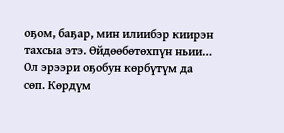оҕом, баҕар, мин илиибэр киирэн тахсыа этэ. Өйдөөбөтөхпүн ньии… Ол эрээри оҕобун көрбүтүм да сөп. Көрдүм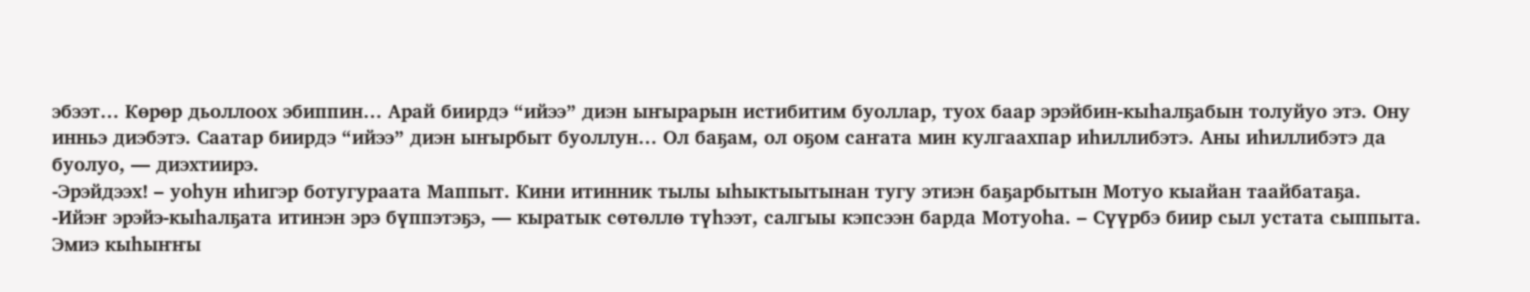эбээт… Көрөр дьоллоох эбиппин… Арай биирдэ “ийээ” диэн ыҥырарын истибитим буоллар, туох баар эрэйбин-кыһалҕабын толуйуо этэ. Ону инньэ диэбэтэ. Саатар биирдэ “ийээ” диэн ыҥырбыт буоллун… Ол баҕам, ол оҕом саҥата мин кулгаахпар иһиллибэтэ. Аны иһиллибэтэ да буолуо, — диэхтиирэ.
-Эрэйдээх! – уоһун иһигэр ботугураата Маппыт. Кини итинник тылы ыһыктыытынан тугу этиэн баҕарбытын Мотуо кыайан таайбатаҕа.
-Ийэҥ эрэйэ-кыһалҕата итинэн эрэ бүппэтэҕэ, — кыратык сөтөллө түһээт, салгыы кэпсээн барда Мотуоһа. – Сүүрбэ биир сыл устата сыппыта. Эмиэ кыһыҥҥы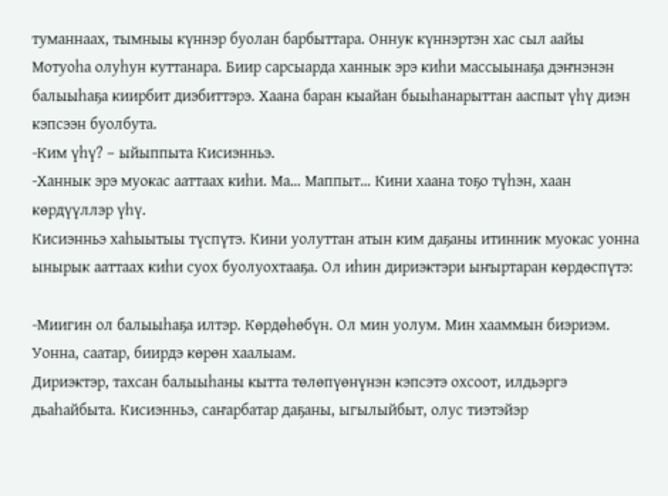туманнаах, тымныы күннэр буолан барбыттара. Оннук күннэртэн хас сыл аайы Мотуоһа олуһун куттанара. Биир сарсыарда ханнык эрэ киһи массыынаҕа дэҥнэнэн балыыһаҕа киирбит диэбиттэрэ. Хаана баран кыайан быыһанарыттан ааспыт үһү диэн кэпсээн буолбута.
-Ким үһү? – ыйыппыта Кисиэнньэ.
-Ханнык эрэ муокас ааттаах киһи. Ма… Маппыт… Кини хаана тоҕо түһэн, хаан көрдүүллэр үһү.
Кисиэнньэ хаһыытыы түспүтэ. Кини уолуттан атын ким даҕаны итинник муокас уонна ынырык ааттаах киһи суох буолуохтааҕа. Ол иһин дириэктэри ыҥыртаран көрдөспүтэ:

-Миигин ол балыыһаҕа илтэр. Көрдөһөбүн. Ол мин уолум. Мин хааммын биэриэм. Уонна, саатар, биирдэ көрөн хаалыам.
Дириэктэр, тахсан балыыһаны кытта төлөпүөнүнэн кэпсэтэ охсоот, илдьэргэ дьаһайбыта. Кисиэнньэ, саҥарбатар даҕаны, ыгылыйбыт, олус тиэтэйэр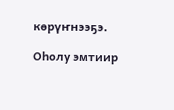көрүҥнээҕэ.

Оһолу эмтиир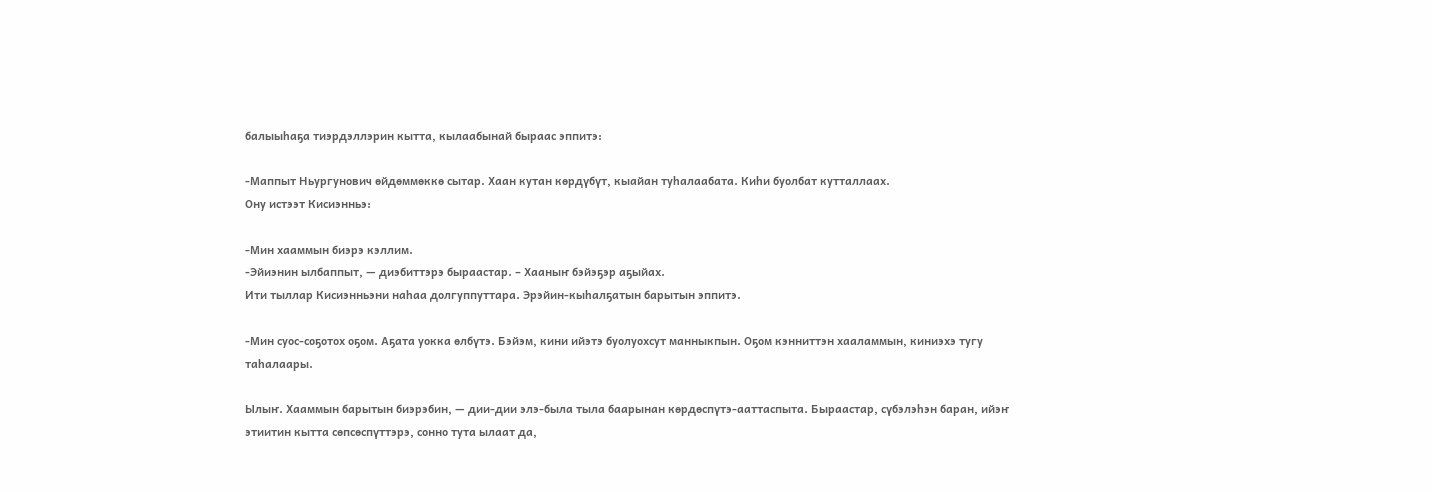балыыһаҕа тиэрдэллэрин кытта, кылаабынай быраас эппитэ:

-Маппыт Ньургунович өйдөммөккө сытар. Хаан кутан көрдүбүт, кыайан туһалаабата. Киһи буолбат кутталлаах.
Ону истээт Кисиэнньэ:

-Мин хааммын биэрэ кэллим.
-Эйиэнин ылбаппыт, — диэбиттэрэ быраастар. – Хааныҥ бэйэҕэр аҕыйах.
Ити тыллар Кисиэнньэни наһаа долгуппуттара. Эрэйин-кыһалҕатын барытын эппитэ.

-Мин суос-соҕотох оҕом. Аҕата уокка өлбүтэ. Бэйэм, кини ийэтэ буолуохсут манныкпын. Оҕом кэнниттэн хааламмын, киниэхэ тугу таһалаары.

Ылыҥ. Хааммын барытын биэрэбин, — дии-дии элэ-была тыла баарынан көрдөспүтэ-ааттаспыта. Быраастар, сүбэлэһэн баран, ийэҥ этиитин кытта сөпсөспүттэрэ, сонно тута ылаат да,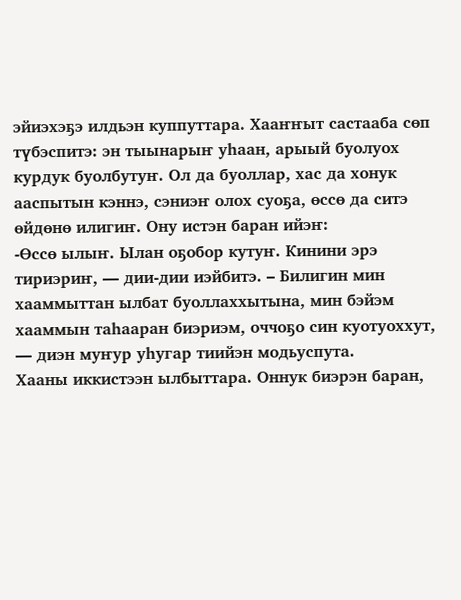эйиэхэҕэ илдьэн куппуттара. Хааҥҥыт састааба сөп түбэспитэ: эн тыынарыҥ уһаан, арыый буолуох курдук буолбутуҥ. Ол да буоллар, хас да хонук ааспытын кэннэ, сэниэҥ олох суоҕа, өссө да ситэ өйдөнө илигиҥ. Ону истэн баран ийэҥ:
-Өссө ылыҥ. Ылан оҕобор кутуҥ. Кинини эрэ тириэриҥ, — дии-дии иэйбитэ. – Билигин мин хааммыттан ылбат буоллаххытына, мин бэйэм хааммын таһааран биэриэм, оччоҕо син куотуоххут, — диэн муҥур уһугар тиийэн модьуспута.
Хааны иккистээн ылбыттара. Оннук биэрэн баран,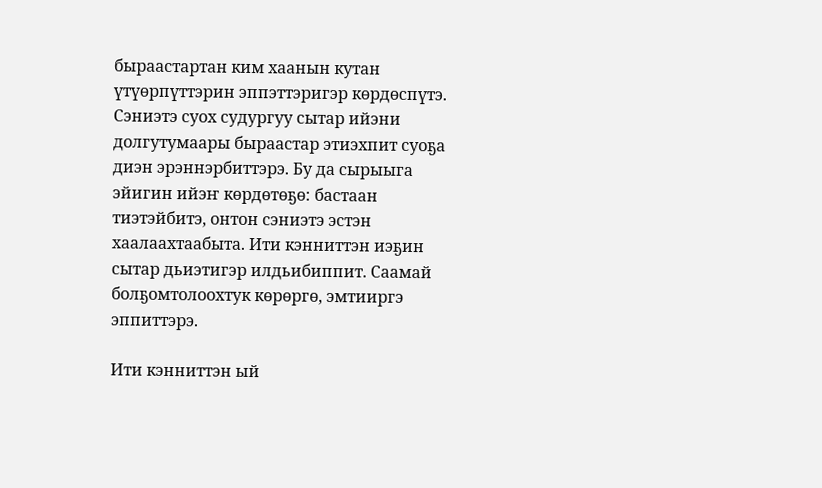быраастартан ким хаанын кутан үтүөрпүттэрин эппэттэригэр көрдөспүтэ. Сэниэтэ суох судургуу сытар ийэни долгутумаары быраастар этиэхпит суоҕа диэн эрэннэрбиттэрэ. Бу да сырыыга эйигин ийэҥ көрдөтөҕө: бастаан тиэтэйбитэ, онтон сэниэтэ эстэн хаалаахтаабыта. Ити кэнниттэн иэҕин сытар дьиэтигэр илдьибиппит. Саамай болҕомтолоохтук көрөргө, эмтииргэ эппиттэрэ.

Ити кэнниттэн ый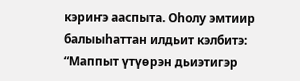кэриҥэ ааспыта. Оһолу эмтиир балыыһаттан илдьит кэлбитэ: “Маппыт үтүөрэн дьиэтигэр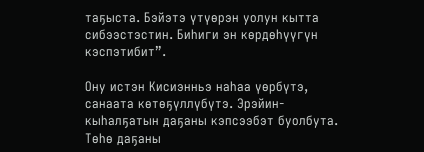таҕыста. Бэйэтэ үтүөрэн уолун кытта сибээстэстин. Биһиги эн көрдөһүүгүн кэспэтибит”.

Ону истэн Кисиэнньэ наһаа үөрбүтэ, санаата көтөҕүллүбүтэ. Эрэйин-кыһалҕатын даҕаны кэпсээбэт буолбута. Төһө даҕаны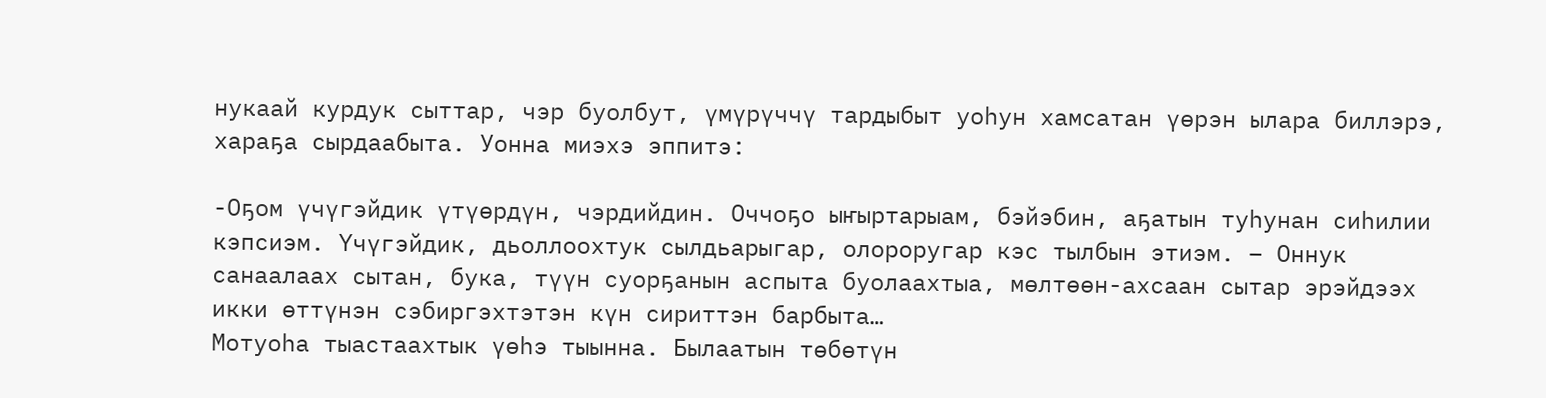нукаай курдук сыттар, чэр буолбут, үмүрүччү тардыбыт уоһун хамсатан үөрэн ылара биллэрэ, хараҕа сырдаабыта. Уонна миэхэ эппитэ:

-Оҕом үчүгэйдик үтүөрдүн, чэрдийдин. Оччоҕо ыҥыртарыам, бэйэбин, аҕатын туһунан сиһилии кэпсиэм. Үчүгэйдик, дьоллоохтук сылдьарыгар, олороругар кэс тылбын этиэм. – Оннук санаалаах сытан, бука, түүн суорҕанын аспыта буолаахтыа, мөлтөөн-ахсаан сытар эрэйдээх икки өттүнэн сэбиргэхтэтэн күн сириттэн барбыта…
Мотуоһа тыастаахтык үөһэ тыынна. Былаатын төбөтүн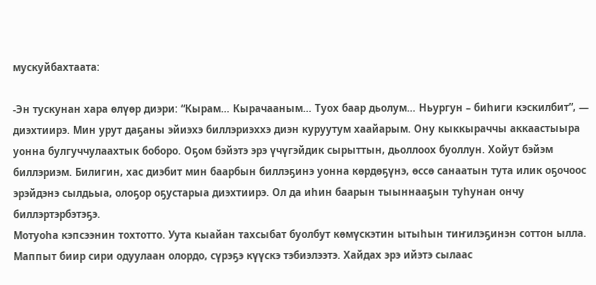мускуйбахтаата:

-Эн тускунан хара өлүөр диэри: “Кырам… Кырачааным… Туох баар дьолум… Ньургун – биһиги кэскилбит”, — диэхтиирэ. Мин урут даҕаны эйиэхэ биллэриэххэ диэн куруутум хаайарым. Ону кыккыраччы аккаастыыра уонна булгуччулаахтык боборо. Оҕом бэйэтэ эрэ үчүгэйдик сырыттын, дьоллоох буоллун. Хойут бэйэм биллэриэм. Билигин, хас диэбит мин баарбын биллэҕинэ уонна көрдөҕүнэ, өссө санаатын тута илик оҕочоос эрэйдэнэ сылдьыа, олоҕор оҕустарыа диэхтиирэ. Ол да иһин баарын тыыннааҕын туһунан ончу биллэртэрбэтэҕэ.
Мотуоһа кэпсээнин тохтотто. Уута кыайан тахсыбат буолбут көмүскэтин ытыһын тиҥилэҕинэн соттон ылла. Маппыт биир сири одуулаан олордо, сүрэҕэ күүскэ тэбиэлээтэ. Хайдах эрэ ийэтэ сылаас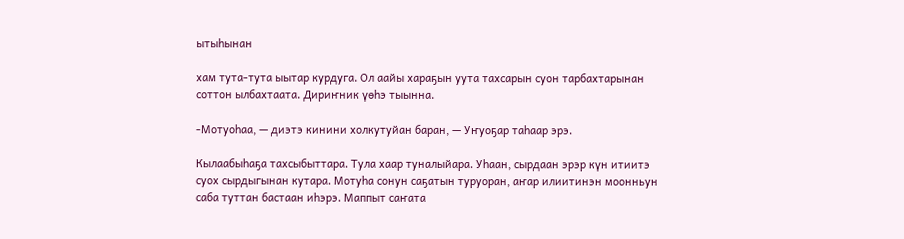ытыһынан

хам тута-тута ыытар курдуга. Ол аайы хараҕын уута тахсарын суон тарбахтарынан соттон ылбахтаата. Дириҥник үөһэ тыынна.

-Мотуоһаа, — диэтэ кинини холкутуйан баран, — Уҥуоҕар таһаар эрэ.

Кылаабыһаҕа тахсыбыттара. Тула хаар туналыйара. Уһаан, сырдаан эрэр күн итиитэ суох сырдыгынан кутара. Мотуһа сонун саҕатын туруоран, аҥар илиитинэн моонньун саба туттан бастаан иһэрэ. Маппыт саҥата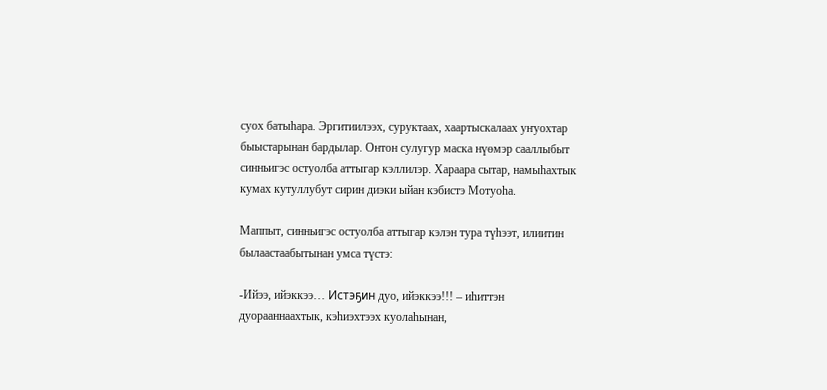суох батыһара. Эргитиилээх, суруктаах, хаартыскалаах уҥуохтар быыстарынан бардылар. Онтон сулугур маска нүөмэр сааллыбыт синньигэс остуолба аттыгар кэллилэр. Хараара сытар, намыһахтык кумах кутуллубут сирин диэки ыйан кэбистэ Мотуоһа.

Маппыт, синньигэс остуолба аттыгар кэлэн тура түһээт, илиитин былаастаабытынан умса түстэ:

-Ийээ, ийэккээ… Истэҕин дуо, ийэккээ!!! – иһиттэн дуорааннаахтык, кэһиэхтээх куолаһынан,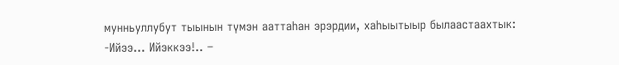мунньуллубут тыынын түмэн ааттаһан эрэрдии, хаһыытыыр былаастаахтык:
-Ийээ… Ийэккээ!.. –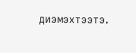диэмэхтээтэ.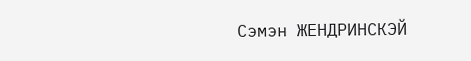Сэмэн ЖЕНДРИНСКЭЙ